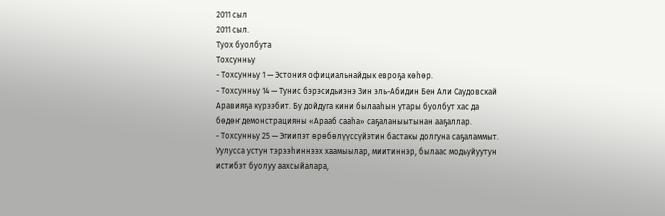2011 сыл
2011 сыл.
Туох буолбута
Тохсунньу
- Тохсунньу 1 — Эстония официальнайдык евроҕа көһөр.
- Тохсунньу 14 — Тунис бэрэсидьиэнэ Зин эль-Абидин Бен Али Саудовскай Аравияҕа күрээбит. Бу дойдуга кини былааһын утары буолбут хас да бөдөҥ демонстрацияны «Арааб сааһа» саҕаланыытынан ааҕаллар.
- Тохсунньу 25 — Эгиипэт өрөбөлүүссүйэтин бастакы долгуна саҕаламмыт. Уулусса устун тэрээһиннээх хаамыылар, миитиннэр, былаас модьуйуутун истибэт буолуу аахсыйалара,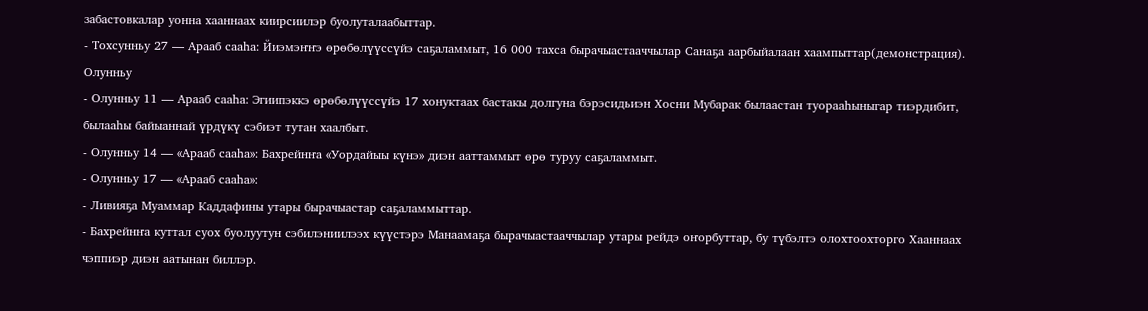забастовкалар уонна хааннаах киирсиилэр буолуталаабыттар.
- Тохсунньу 27 — Арааб сааһа: Йиэмэҥҥэ өрөбөлүүссүйэ саҕаламмыт, 16 000 тахса бырачыастааччылар Санаҕа аарбыйалаан хаампыттар(демонстрация).
Олунньу
- Олунньу 11 — Арааб сааһа: Эгиипэккэ өрөбөлүүссүйэ 17 хонуктаах бастакы долгуна бэрэсидьиэн Хосни Мубарак былаастан туорааһыныгар тиэрдибит, былааһы байыаннай үрдүкү сэбиэт тутан хаалбыт.
- Олунньу 14 — «Арааб сааһа»: Бахрейнҥа «Уордайыы күнэ» диэн ааттаммыт өрө туруу саҕаламмыт.
- Олунньу 17 — «Арааб сааһа»:
- Ливияҕа Муаммар Каддафины утары бырачыастар саҕаламмыттар.
- Бахрейнҥа куттал суох буолуутун сэбилэниилээх күүстэрэ Манаамаҕа бырачыастааччылар утары рейдэ оҥорбуттар, бу түбэлтэ олохтоохторго Хааннаах чэппиэр диэн аатынан биллэр.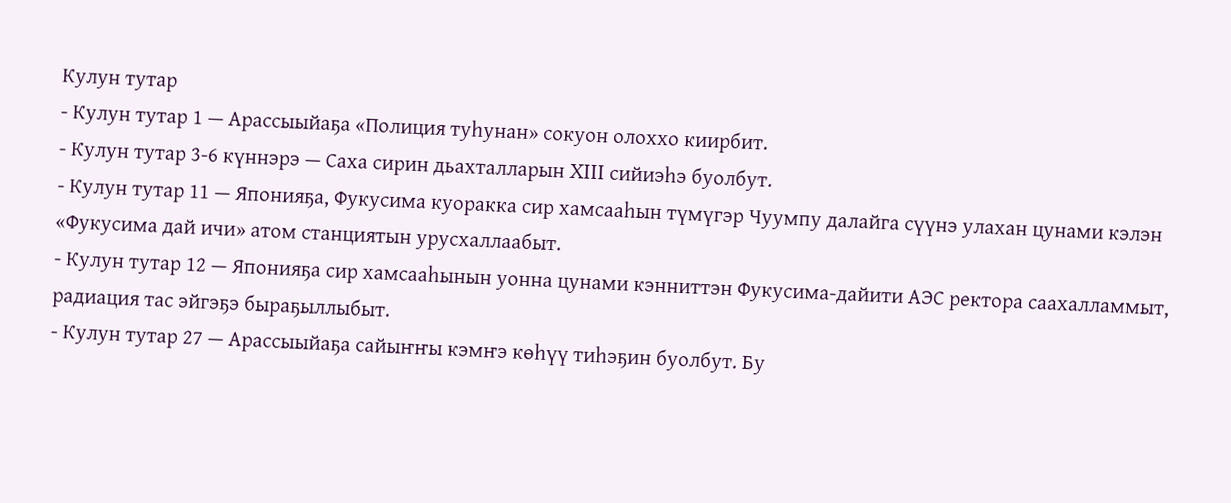Кулун тутар
- Кулун тутар 1 — Арассыыйаҕа «Полиция туһунан» сокуон олоххо киирбит.
- Кулун тутар 3-6 күннэрэ — Саха сирин дьахталларын XIII сийиэһэ буолбут.
- Кулун тутар 11 — Японияҕа, Фукусима куоракка сир хамсааһын түмүгэр Чуумпу далайга сүүнэ улахан цунами кэлэн «Фукусима дай ичи» атом станциятын урусхаллаабыт.
- Кулун тутар 12 — Японияҕа сир хамсааһынын уонна цунами кэнниттэн Фукусима-дайити АЭС ректора саахалламмыт, радиация тас эйгэҕэ быраҕыллыбыт.
- Кулун тутар 27 — Арассыыйаҕа сайыҥҥы кэмҥэ көһүү тиһэҕин буолбут. Бу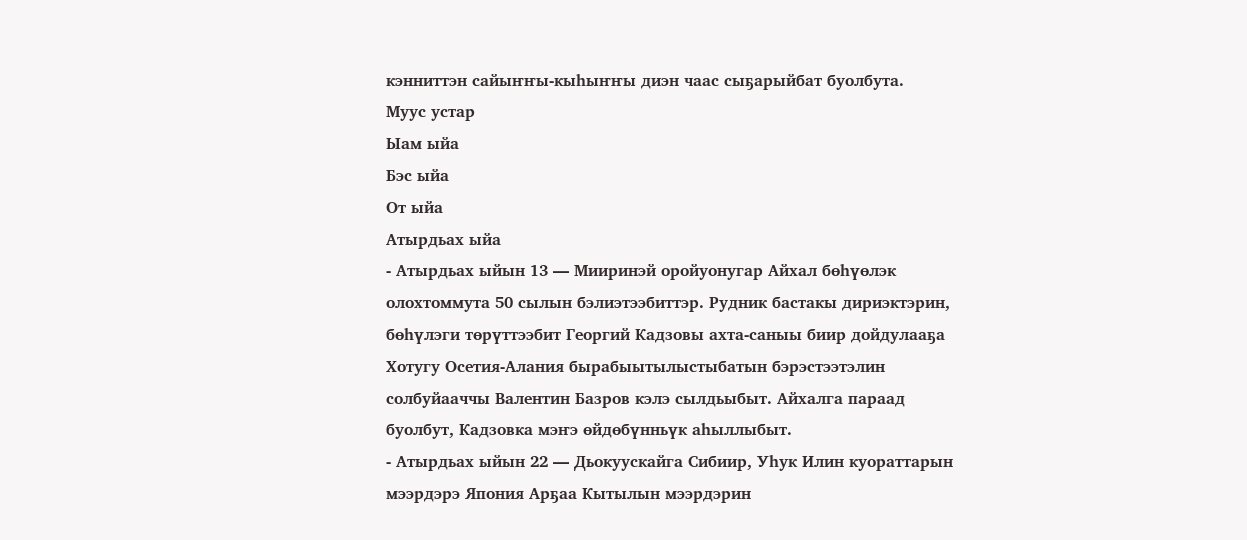кэнниттэн сайыҥҥы-кыһыҥҥы диэн чаас сыҕарыйбат буолбута.
Муус устар
Ыам ыйа
Бэс ыйа
От ыйа
Атырдьах ыйа
- Атырдьах ыйын 13 — Мииринэй оройуонугар Айхал бөһүөлэк олохтоммута 50 сылын бэлиэтээбиттэр. Рудник бастакы дириэктэрин, бөһүлэги төрүттээбит Георгий Кадзовы ахта-саныы биир дойдулааҕа Хотугу Осетия-Алания бырабыытылыстыбатын бэрэстээтэлин солбуйааччы Валентин Базров кэлэ сылдьыбыт. Айхалга параад буолбут, Кадзовка мэҥэ өйдөбүнньүк аһыллыбыт.
- Атырдьах ыйын 22 — Дьокуускайга Сибиир, Уһук Илин куораттарын мээрдэрэ Япония Арҕаа Кытылын мээрдэрин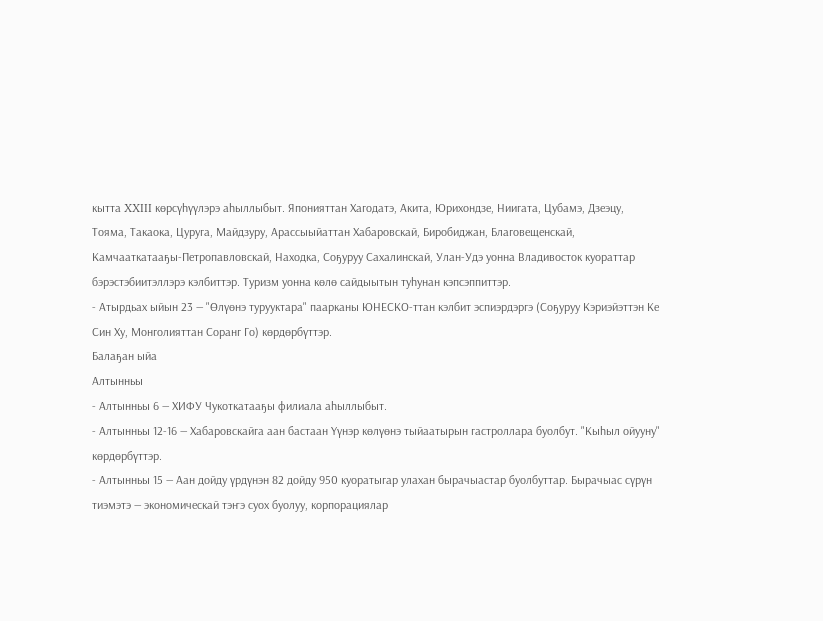кытта XXIII көрсүһүүлэрэ аһыллыбыт. Японияттан Хагодатэ, Акита, Юрихондзе, Ниигата, Цубамэ, Дзеэцу, Тояма, Такаока, Цуруга, Майдзуру, Арассыыйаттан Хабаровскай, Биробиджан, Благовещенскай, Камчааткатааҕы-Петропавловскай, Находка, Соҕуруу Сахалинскай, Улан-Удэ уонна Владивосток куораттар бэрэстэбиитэллэрэ кэлбиттэр. Туризм уонна көлө сайдыытын туһунан кэпсэппиттэр.
- Атырдьах ыйын 23 — "Өлүөнэ турууктара" паарканы ЮНЕСКО-ттан кэлбит эспиэрдэргэ (Соҕуруу Кэриэйэттэн Ке Син Ху, Монголияттан Соранг Го) көрдөрбүттэр.
Балаҕан ыйа
Алтынньы
- Алтынньы 6 — ХИФУ Чукоткатааҕы филиала аһыллыбыт.
- Алтынньы 12-16 — Хабаровскайга аан бастаан Үүнэр көлүөнэ тыйаатырын гастроллара буолбут. "Кыһыл ойууну" көрдөрбүттэр.
- Алтынньы 15 — Аан дойду үрдүнэн 82 дойду 950 куоратыгар улахан бырачыастар буолбуттар. Бырачыас сүрүн тиэмэтэ — экономическай тэҥэ суох буолуу, корпорациялар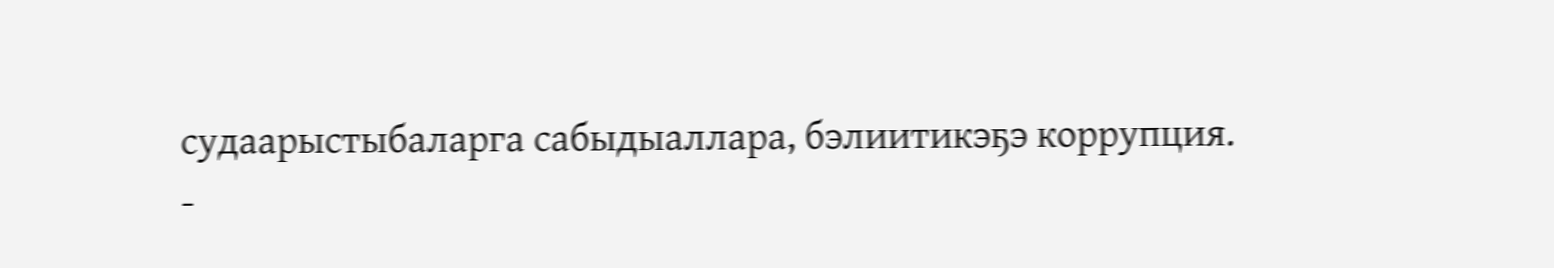судаарыстыбаларга сабыдыаллара, бэлиитикэҕэ коррупция.
-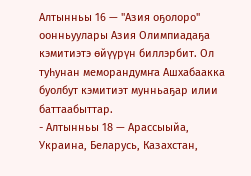Алтынньы 16 — "Азия оҕолоро" оонньуулары Азия Олимпиадаҕа кэмитиэтэ өйүүрүн биллэрбит. Ол туһунан меморандумҥа Ашхабаакка буолбут кэмитиэт мунньаҕар илии баттаабыттар.
- Алтынньы 18 — Арассыыйа, Украина, Беларусь, Казахстан,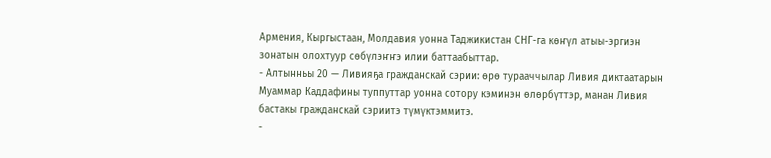Армения, Кыргыстаан, Молдавия уонна Таджикистан СНГ-га көҥүл атыы-эргиэн зонатын олохтуур сөбүлэҥҥэ илии баттаабыттар.
- Алтынньы 20 — Ливияҕа гражданскай сэрии: өрө турааччылар Ливия диктаатарын Муаммар Каддафины туппуттар уонна сотору кэминэн өлөрбүттэр, манан Ливия бастакы гражданскай сэриитэ түмүктэммитэ.
-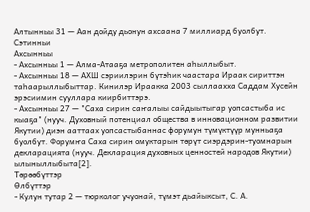Алтынньы 31 — Аан дойду дьонун ахсаана 7 миллиард буолбут.
Сэтинньи
Ахсынньы
- Ахсынньы 1 — Алма-Атааҕа метрополитен аһыллыбыт.
- Ахсынньы 18 — АХШ сэриилэрин бүтэһик чаастара Ираак сириттэн таһаарыллыбыттар. Кинилэр Ираакка 2003 сыллаахха Саддам Хусейн эрэсиимин сууллара киирбиттэрэ.
- Ахсынньы 27 — "Саха сирин саҥалыы сайдыытыгар уопсастыба ис кыаҕа" (нууч. Духовный потенциал общества в инновационном развитии Якутии) диэн ааттаах уопсастыбаннас форумун түмүктүүр мунньаҕа буолбут. Форумҥа Саха сирин омуктарын төрүт сиэрдэрин-туомнарын декларацията (нууч. Декларация духовных ценностей народов Якутии) ылыныллыбыта[2].
Төрөөбүттэр
Өлбүттэр
- Кулун тутар 2 — тюрколог учуонай, түмэт дьайыксыт, С. А.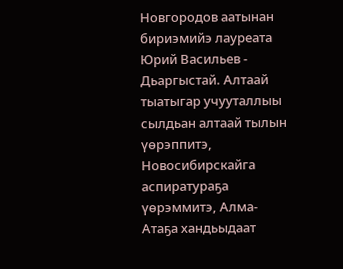Новгородов аатынан бириэмийэ лауреата Юрий Васильев - Дьаргыстай. Алтаай тыатыгар учууталлыы сылдьан алтаай тылын үөрэппитэ, Новосибирскайга аспиратураҕа үөрэммитэ, Алма-Атаҕа хандьыдаат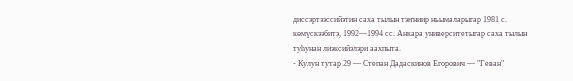диссэртээссийэтин саха тылын тэҥниир ньымаларыгар 1981 с. көмүскээбитэ, 1992—1994 сс. Анкара университетыгар саха тылын туһунан лиэксийэлэри аахпыта.
- Кулун тутар 29 — Степан Дадаскинов Егорович — "Геван"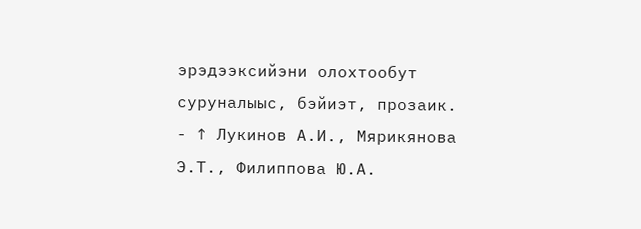эрэдээксийэни олохтообут суруналыыс, бэйиэт, прозаик.
- ↑ Лукинов А.И., Мярикянова Э.Т., Филиппова Ю.А.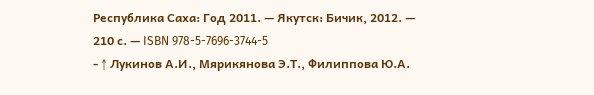Республика Саха: Год 2011. — Якутск: Бичик, 2012. — 210 с. — ISBN 978-5-7696-3744-5
- ↑ Лукинов А.И., Мярикянова Э.Т., Филиппова Ю.А.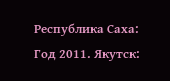Республика Саха: Год 2011. Якутск: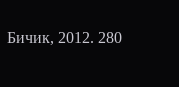Бичик, 2012. 280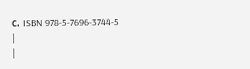с. ISBN 978-5-7696-3744-5
|
|